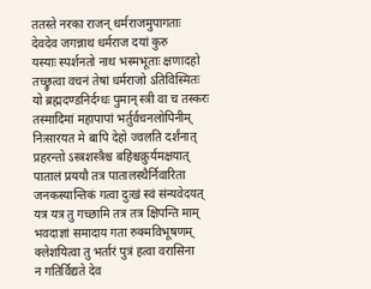ततस्ते नरका राजन् धर्मराजमुपागताः
देवदेव जगन्नाथ धर्मराज दयां कुरु
यस्याः स्पर्शनतो नाथ भस्मभूताः क्षणादहो
तच्छ्रुत्वा वचनं तेषां धर्मराजो ऽतिविस्मितः
यो ब्रह्मदण्डनिर्दग्धः पुमान् स्त्री वा च तस्करः
तस्मादिमां महापापां भर्तुर्वचनलोपिनीम्
निःसारयत मे बापि देहो ज्वलति दर्शंनात्
प्रहरन्तो ऽस्त्रशस्त्रैश्च बहिश्चक्रुर्यमक्षयात्
पातालं प्रययौ तत्र पातालस्थैर्निवारिता
जनकस्यान्तिकं गत्वा दुःखं स्वं संन्यवेदयत्
यत्र यत्र तु गच्छामि तत्र तत्र क्षिपन्ति माम्
भवदाज्ञां समादाय गता रुक्मविभूषणम्
क्लेशयित्वा तु भर्तारं पुत्रं हत्वा वरासिना
न गतिर्विद्यते देव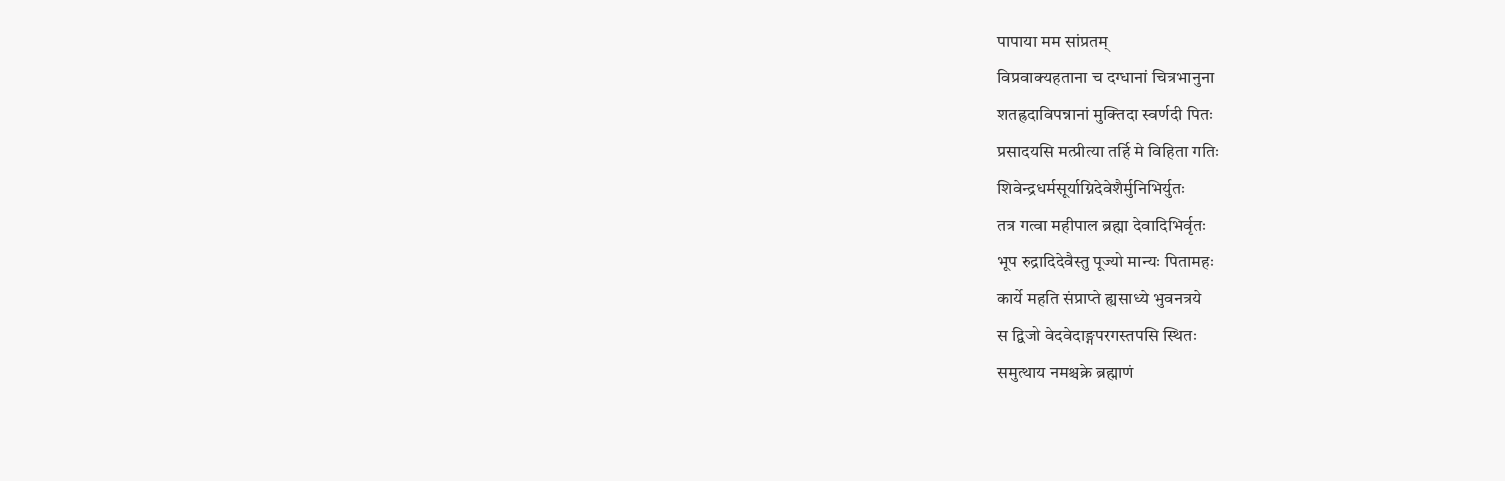पापाया मम सांप्रतम्
विप्रवाक्यहताना च दग्धानां चित्रभानुना
शतह्रदाविपन्नानां मुक्तिदा स्वर्णदी पितः
प्रसादयसि मत्प्रीत्या तर्हि मे विहिता गतिः
शिवेन्द्रधर्मसूर्याग्निदेवेशैर्मुनिभिर्युतः
तत्र गत्वा महीपाल ब्रह्मा देवादिभिर्वृतः
भूप रुद्रादिदेवैस्तु पूज्यो मान्यः पितामहः
कार्ये महति संप्राप्ते ह्यसाध्ये भुवनत्रये
स द्विजो वेदवेदाङ्गपरगस्तपसि स्थितः
समुत्थाय नमश्चक्रे ब्रह्माणं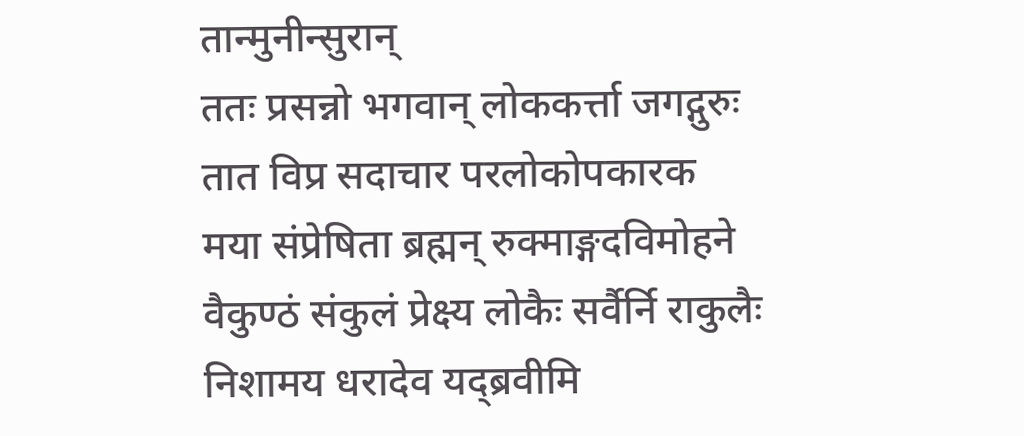तान्मुनीन्सुरान्
ततः प्रसन्नो भगवान् लोककर्त्ता जगद्गुरुः
तात विप्र सदाचार परलोकोपकारक
मया संप्रेषिता ब्रह्मन् रुक्माङ्गदविमोहने
वैकुण्ठं संकुलं प्रेक्ष्य लोकैः सर्वैर्नि राकुलैः
निशामय धरादेव यद्ब्रवीमि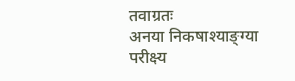तवाग्रतः
अनया निकषाश्याङ्ग्या परीक्ष्य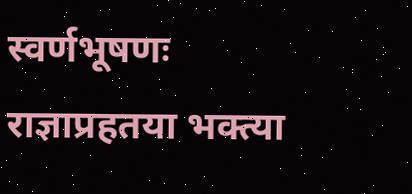स्वर्णभूषणः
राज्ञाप्रहतया भक्त्या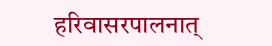हरिवासरपालनात्